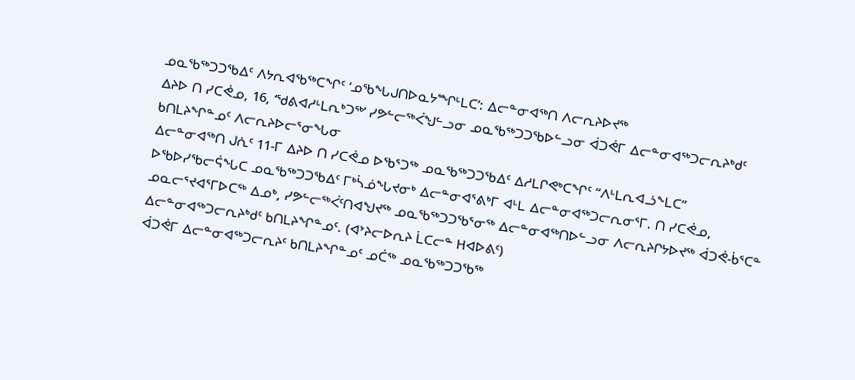ᓄᓇᖃᖅᑐᑐᖃᐃᑦ ᐱᔭᕆᐊᖃᖅᑕᖏᑦ ‘ᓄᖃᖓᒍᑎᐅᓇᔭᙱᒻᒪᑕ’: ᐃᓕᓐᓂᐊᖅᑎ ᐱᓕᕆᔨᐅᔪᖅ
ᐃᔨᐅ ᑎ ᓯᑕᕚᓄ, 16, ‘ᖁᕕᐊᓱᒻᒪᕆᒃᑐᖅ’ ᓯᕗᓪᓕᖅᐹᖑᓪᓗᓂ ᓄᓇᖃᖅᑐᑐᖃᐅᓪᓗᓂ ᐋᑐᕚᒥ ᐃᓕᓐᓂᐊᖅᑐᓕᕆᔨᒃᑯᑦ ᑲᑎᒪᔨᖏᓐᓄᑦ ᐱᓕᕆᔨᐅᓕᕐᓂᖓᓂ
ᐃᓕᓐᓂᐊᖅᑎ ᒍᕇᑦ 11-ᒥ ᐃᔨᐅ ᑎ ᓯᑕᕚᓄ ᐅᖃᕐᑐᖅ ᓄᓇᖃᖅᑐᑐᖃᐃᑦ ᐃᓱᒪᒋᕙᒃᑕᖏᑦ “ᐱᒻᒪᕆᐊᓘᖕᒪᑕ” ᐅᖃᐅᓯᖃᓕᕌᖓᑕ ᓄᓇᖃᖅᑐᑐᖃᐃᑦ ᒥᒃᓵᓅᖓᔪᓂᒃ ᐃᓕᓐᓂᐊᕐᕕᒃᒥ ᐊᒻᒪ ᐃᓕᓐᓂᐊᖅᑐᓕᕆᓂᕐᒥ. ᑎ ᓯᑕᕚᓄ, ᓄᓇᓕᕐᔪᐊᕐᒥᐅᑕᖅ ᐃᓄᒃ, ᓯᕗᓪᓕᖅᐹᑦᑎᐊᖑᔪᖅ ᓄᓇᖃᖅᑐᑐᖃᕐᓂᖅ ᐃᓕᓐᓂᐊᖅᑎᐅᓪᓗᓂ ᐱᓕᕆᔨᒋᔭᐅᔪᖅ ᐋᑐᕚ-ᑳᕐᑕᓐ ᐃᓕᓐᓂᐊᖅᑐᓕᕆᔨᒃᑯᑦ ᑲᑎᒪᔨᖏᓐᓄᑦ. (ᐊᔾᔨᓕᐅᕆᔨ ᒫᑕᓕᓐ ᕼᐊᐅᕕᑦ)
ᐋᑐᕚᒥ ᐃᓕᓐᓂᐊᖅᑐᓕᕆᔨᑦ ᑲᑎᒪᔨᖏᓐᓄᑦ ᓄᑖᖅ ᓄᓇᖃᖅᑐᑐᖃᖅ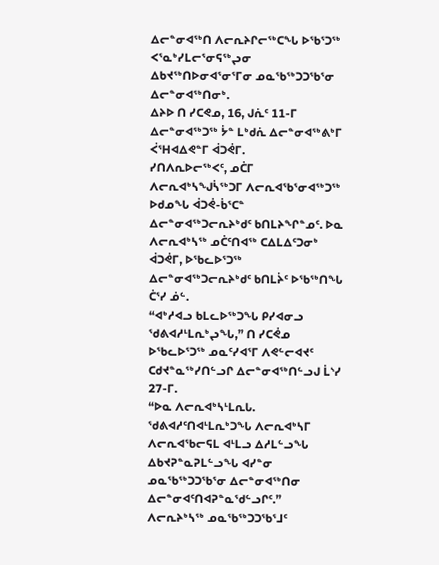ᐃᓕᓐᓂᐊᖅᑎ ᐱᓕᕆᔨᒋᓕᖅᑕᖓ ᐅᖃᕐᑐᖅ ᐸᕐᓇᒃᓯᒪᓕᕐᓂᕋᖅᖢᓂ ᐃᑲᔪᖅᑎᐅᓂᐊᕐᓂᕐᒥᓂ ᓄᓇᖃᖅᑐᑐᖃᕐᓂ ᐃᓕᓐᓂᐊᖅᑎᓂᒃ.
ᐃᔨᐅ ᑎ ᓯᑕᕙᓄ, 16, ᒍᕇᑦ 11-ᒥ ᐃᓕᓐᓂᐊᖅᑐᖅ ᔮᓐ ᒪᒃᑯᕇ ᐃᓕᓐᓂᐊᖅᕕᒃᒥ ᐹᕐᕼᐊᐃᕙᓐᒥ ᐋᑐᕚᒥ.
ᓯᑎᐱᕆᐅᓕᖅᐸᑦ, ᓄᑖᒥ ᐱᓕᕆᐊᒃᓴᖑᓵᖅᑐᒥ ᐱᓕᕆᐊᖃᕐᓂᐊᖅᑐᖅ ᐅᑯᓄᖓ ᐋᑐᕚ-ᑳᕐᑕᓐ ᐃᓕᓐᓂᐊᖅᑐᓕᕆᔨᒃᑯᑦ ᑲᑎᒪᔨᖏᓐᓄᑦ. ᐅᓇ ᐱᓕᕆᐊᒃᓴᖅ ᓄᑖᑦᑎᐊᖅ ᑕᐃᒪᐃᑦᑐᓂᒃ ᐋᑐᕚᒥ, ᐅᖃᓚᐅᕐᑐᖅ ᐃᓕᓐᓂᐊᖅᑐᓕᕆᔨᒃᑯᑦ ᑲᑎᒪᔩᑦ ᐅᖃᖅᑎᖓ ᑖᕐᓯ ᓅᓪ.
“ᐊᒃᓱᐊᓗ ᑲᒪᓚᐅᖅᑐᖓ ᑭᓯᐊᓂᓗ ᖁᕕᐊᓱᒻᒪᕆᒃᖢᖓ,” ᑎ ᓯᑕᕚᓄ ᐅᖃᓚᐅᕐᑐᖅ ᓄᓇᑦᓯᐊᕐᒥ ᐱᕙᓪᓕᐊᔪᑦ ᑕᑯᔪᓐᓇᖅᓯᑎᓪᓗᒋ ᐃᓕᓐᓂᐊᖅᑎᓪᓗᒍ ᒫᔅᓯ 27-ᒥ.
“ᐅᓇ ᐱᓕᕆᐊᒃᓴᒻᒪᕆᒐ. ᖁᕕᐊᓱᑦᑎᐊᒻᒪᕆᒃᑐᖓ ᐱᓕᕆᐊᒃᓴᒥ ᐱᓕᕆᐊᖃᓕᕋᒪ ᐊᒻᒪᓗ ᐃᓱᒪᓪᓗᖓ ᐃᑲᔪᕈᓐᓇᕈᒪᓪᓗᖓ ᐊᓯᓐᓂ ᓄᓇᖃᖅᑐᑐᖃᕐᓂ ᐃᓕᓐᓂᐊᖅᑎᓂ ᐃᓕᓐᓂᐊᑦᑎᐊᕈᓐᓇᖁᓪᓗᒋᑦ.”
ᐱᓕᕆᔨᒃᓴᖅ ᓄᓇᖃᖅᑐᑐᖃᕐᒧᑦ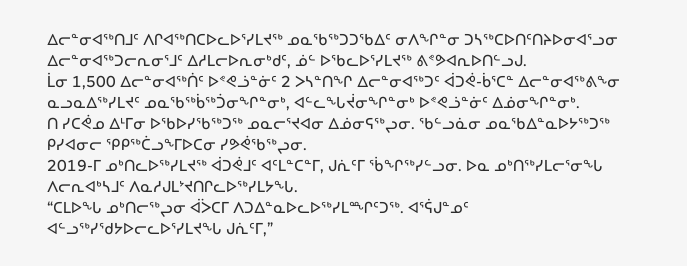ᐃᓕᓐᓂᐊᖅᑎᒧᑦ ᐱᒋᐊᖅᑎᑕᐅᓚᐅᕐᓯᒪᔪᖅ ᓄᓇᖃᖅᑐᑐᖃᐃᑦ ᓂᐱᖏᓐᓂ ᑐᓴᖅᑕᐅᑎᑦᑎᔨᐅᓂᐊᕐᓗᓂ ᐃᓕᓐᓂᐊᖅᑐᓕᕆᓂᕐᒧᑦ ᐃᓱᒪᓕᐅᕆᓂᒃᑯᑦ, ᓅᓪ ᐅᖃᓚᐅᕐᓯᒪᔪᖅ ᕕᕝᕗᐊᕆᐅᑎᓪᓗᒍ.
ᒫᓂ 1,500 ᐃᓕᓐᓂᐊᖅᑏᑦ ᐅᕝᕙᓘᓐᓃᑦ 2 ᐳᓴᓐᑎᖏ ᐃᓕᓐᓂᐊᖅᑐᑦ ᐋᑐᕚ-ᑳᕐᑕᓐ ᐃᓕᓐᓂᐊᖅᕕᖕᓂ ᓇᓗᓇᐃᖅᓯᒪᔪᑦ ᓄᓇᖃᖅᑳᖅᑑᓂᖏᓐᓂᒃ, ᐊᓪᓚᖓᔫᓂᖏᓐᓂᒃ ᐅᕝᕙᓘᓐᓃᑦ ᐃᓅᓂᖏᓐᓂᒃ.
ᑎ ᓯᑕᕚᓄ ᐃᒻᒥᓂ ᐅᖃᐅᓯᖃᖅᑐᖅ ᓄᓇᓕᕐᔪᐊᓂ ᐃᓅᓂᕋᖅᖢᓂ. ᖃᓪᓗᓈᓂ ᓄᓇᖃᐃᓐᓇᐅᔭᖅᑐᖅ ᑭᓯᐊᓂᓕ ᕿᑭᖅᑖᓗᖕᒥᐅᑕᓂ ᓯᕗᕚᖃᖅᖢᓂ.
2019-ᒥ ᓄᒃᑎᓚᐅᖅᓯᒪᔪᖅ ᐋᑐᕚᒧᑦ ᐊᑦᒪᓐᑕᓐᒥ, ᒍᕇᑦᒥ ᖄᖏᖅᓯᓪᓗᓂ. ᐅᓇ ᓄᒃᑎᖅᓯᒪᓕᕐᓂᖓ ᐱᓕᕆᐊᒃᓴᒧᑦ ᐱᓇᓱᒍᒪᔾᔪᑎᒋᓚᐅᖅᓯᒪᔭᖓ.
“ᑕᒪᐅᖓ ᓄᒃᑎᓕᖅᖢᓂ ᐋᐴᑕᒥ ᐱᑐᐃᓐᓇᐅᓚᐅᖅᓯᒪᙱᑦᑐᖅ. ᐊᕐᕌᒍᓐᓄᑦ ᐊᓪᓗᖅᓯᖁᔭᐅᓕᓚᐅᕐᓯᒪᔪᖓ ᒍᕇᑦᒥ,”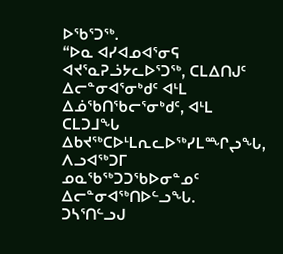ᐅᖃᕐᑐᖅ.
“ᐅᓇ ᐊᓯᐊᓄᐊᕐᓂᕋ ᐊᔪᕐᓇᕈᓘᔭᓚᐅᕐᑐᖅ, ᑕᒪᐃᑎᒍᑦ ᐃᓕᓐᓂᐊᕐᓂᒃᑯᑦ ᐊᒻᒪ ᐃᓅᖃᑎᖃᓕᕐᓂᒃᑯᑦ, ᐊᒻᒪ ᑕᒪᑐᒧᖓ ᐃᑲᔪᖅᑕᐅᒻᒪᕆᓚᐅᖅᓯᒪᙱᖢᖓ, ᐱᓗᐊᖅᑐᒥ ᓄᓇᖃᖅᑐᑐᖃᐅᓂᓐᓄᑦ ᐃᓕᓐᓂᐊᖅᑎᐅᓪᓗᖓ.
ᑐᓴᕐᑎᓪᓗᒍ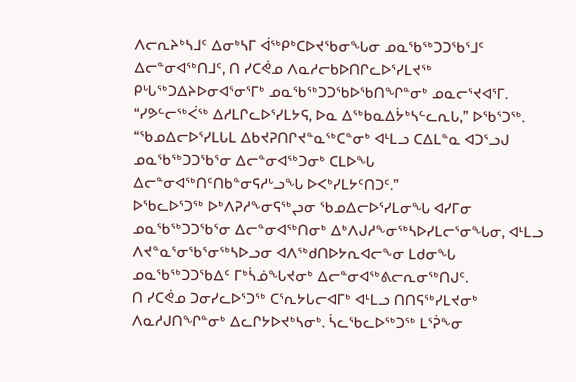ᐱᓕᕆᔨᒃᓴᒧᑦ ᐃᓂᒃᓴᒥ ᐋᖅᑭᒃᑕᐅᔪᖃᓂᖓᓂ ᓄᓇᖃᖅᑐᑐᖃᕐᒧᑦ ᐃᓕᓐᓂᐊᖅᑎᒧᑦ, ᑎ ᓯᑕᕚᓄ ᐱᓇᓱᓕᑲᐅᑎᒋᓚᐅᕐᓯᒪᔪᖅ ᑭᒡᒐᖅᑐᐃᔨᐅᓂᐊᕐᓂᕐᒥᒃ ᓄᓇᖃᖅᑐᑐᖃᐅᖃᑎᖏᓐᓂᒃ ᓄᓇᓕᕐᔪᐊᕐᒥ.
“ᓯᕗᓪᓕᖅᐹᖅ ᐃᓱᒪᒋᓚᐅᕐᓯᒪᔭᕋ, ᐅᓇ ᐃᖅᑲᓇᐃᔮᒃᓴᓪᓚᕆᒐ,” ᐅᖃᕐᑐᖅ.
“ᖃᓄᐃᓕᐅᕐᓯᒪᒐᒪ ᐃᑲᔪᕈᑎᒋᔪᓐᓇᖅᑕᓐᓂᒃ ᐊᒻᒪᓗ ᑕᐃᒪᓐᓇ ᐊᑐᕐᓗᒍ ᓄᓇᖃᖅᑐᑐᖃᕐᓂ ᐃᓕᓐᓂᐊᖅᑐᓂᒃ ᑕᒪᐅᖓ ᐃᓕᓐᓂᐊᖅᑎᑦᑎᑲᓐᓂᕋᓱᒡᓗᖓ ᐅᐸᒃᓯᒪᔭᑦᑎᑐᑦ.”
ᐅᖃᓚᐅᕐᑐᖅ ᐅᒃᐱᕈᓱᖕᓂᕋᖅᖢᓂ ᖃᓄᐃᓕᐅᕐᓯᒪᓂᖓ ᐊᓯᒥᓂ ᓄᓇᖃᖅᑐᑐᖃᕐᓂ ᐃᓕᓐᓂᐊᖅᑎᓂᒃ ᐃᒃᐱᒍᓱᖕᓂᖅᓴᐅᓯᒪᓕᕐᓂᖓᓂ, ᐊᒻᒪᓗ ᐱᔪᓐᓇᕐᓂᖃᕐᓂᖅᓴᐅᓗᓂ ᐊᐱᖅᑯᑎᐅᔭᕆᐊᓕᖕᓂ ᒪᑯᓂᖓ ᓄᓇᖃᖅᑐᑐᖃᐃᑦ ᒥᒃᓵᓅᖓᔪᓂᒃ ᐃᓕᓐᓂᐊᖅᕕᓕᕆᓂᖅᑎᒍᑦ.
ᑎ ᓯᑕᕚᓄ ᑐᓂᓯᓚᐅᕐᑐᖅ ᑕᕐᕆᔭᒐᓕᐊᒥᒃ ᐊᒻᒪᓗ ᑎᑎᕋᖅᓯᒪᔪᓂᒃ ᐱᓇᓱᒍᑎᖏᓐᓂᒃ ᐃᓚᒋᔭᐅᔪᒃᓴᓂᒃ. ᓵᓚᖃᓚᐅᖅᑐᖅ ᒪᕐᕉᖕᓂ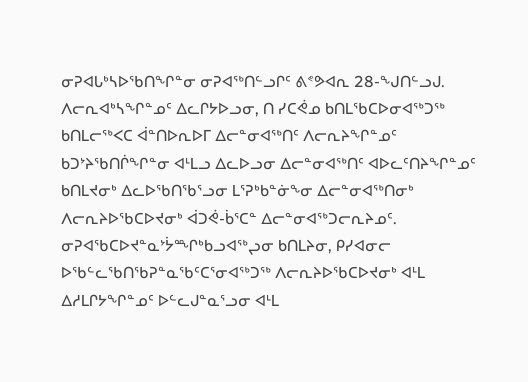ᓂᕈᐊᒐᒃᓴᐅᖃᑎᖏᓐᓂ ᓂᕈᐊᖅᑎᓪᓗᒋᑦ ᕕᕝᕗᐊᕆ 28-ᖑᑎᓪᓗᒍ.
ᐱᓕᕆᐊᒃᓴᖏᓐᓄᑦ ᐃᓚᒋᔭᐅᓗᓂ, ᑎ ᓯᑕᕚᓄ ᑲᑎᒪᖃᑕᐅᓂᐊᖅᑐᖅ ᑲᑎᒪᓕᖅᐸᑕ ᐋᓐᑎᐅᕆᐅᒥ ᐃᓕᓐᓂᐊᖅᑎᑦ ᐱᓕᕆᔨᖏᓐᓄᑦ ᑲᑐᔾᔨᖃᑎᒌᖏᓐᓂ ᐊᒻᒪᓗ ᐃᓚᐅᓗᓂ ᐃᓕᓐᓂᐊᖅᑎᑦ ᐊᐅᓚᑦᑎᔨᖏᓐᓄᑦ ᑲᑎᒪᔪᓂᒃ ᐃᓚᐅᖃᑎᖃᕐᓗᓂ ᒪᕐᕈᒃᑲᓐᓃᖕᓂ ᐃᓕᓐᓂᐊᖅᑎᓂᒃ ᐱᓕᕆᔨᐅᖃᑕᐅᔪᓂᒃ ᐋᑐᕚ-ᑳᕐᑕᓐ ᐃᓕᓐᓂᐊᖅᑐᓕᕆᔨᓄᑦ.
ᓂᕈᐊᖃᑕᐅᔪᓐᓇᔾᔮᙱᒃᑲᓗᐊᖅᖢᓂ ᑲᑎᒪᔨᓂ, ᑭᓯᐊᓂᓕ ᐅᖃᓪᓚᖃᑎᖃᕈᓐᓇᖃᑦᑕᕐᓂᐊᖅᑐᖅ ᐱᓕᕆᔨᐅᖃᑕᐅᔪᓂᒃ ᐊᒻᒪ ᐃᓱᒪᒋᔭᖏᓐᓄᑦ ᐅᓪᓚᒍᓐᓇᕐᓗᓂ ᐊᒻᒪ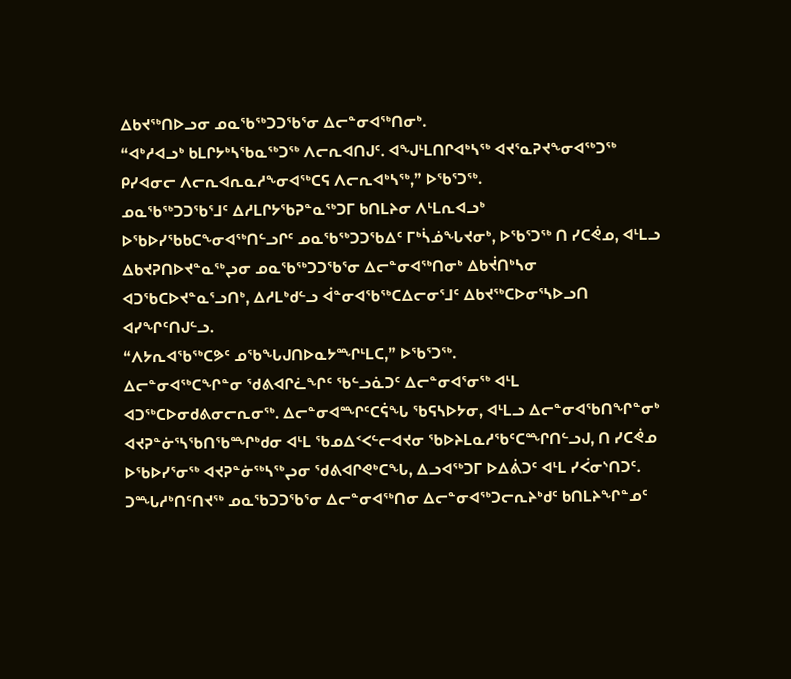ᐃᑲᔪᖅᑎᐅᓗᓂ ᓄᓇᖃᖅᑐᑐᖃᕐᓂ ᐃᓕᓐᓂᐊᖅᑎᓂᒃ.
“ᐊᒃᓱᐊᓗᒃ ᑲᒪᒋᔭᒃᓴᖃᓇᖅᑐᖅ ᐱᓕᕆᐊᑎᒍᑦ. ᐊᖑᒻᒪᑎᒋᐊᒃᓴᖅ ᐊᔪᕐᓇᕈᔪᖕᓂᐊᖅᑐᖅ ᑭᓯᐊᓂᓕ ᐱᓕᕆᐊᕆᓇᓱᖕᓂᐊᖅᑕᕋ ᐱᓕᕆᐊᒃᓴᖅ,” ᐅᖃᕐᑐᖅ.
ᓄᓇᖃᖅᑐᑐᖃᕐᒧᑦ ᐃᓱᒪᒋᔭᖃᕈᓐᓇᖅᑐᒥ ᑲᑎᒪᔨᓂ ᐱᒻᒪᕆᐊᓗᒃ ᐅᖃᐅᓯᖃᑲᑕᖕᓂᐊᖅᑎᓪᓗᒋᑦ ᓄᓇᖃᖅᑐᑐᖃᐃᑦ ᒥᒃᓵᓅᖓᔪᓂᒃ, ᐅᖃᕐᑐᖅ ᑎ ᓯᑕᕚᓄ, ᐊᒻᒪᓗ ᐃᑲᔪᕈᑎᐅᔪᓐᓇᖅᖢᓂ ᓄᓇᖃᖅᑐᑐᖃᕐᓂ ᐃᓕᓐᓂᐊᖅᑎᓂᒃ ᐃᑲᔫᑎᒃᓴᓂ ᐊᑐᖃᑕᐅᔪᓐᓇᕐᓗᑎᒃ, ᐃᓱᒪᒃᑯᓪᓗ ᐋᓐᓂᐊᖃᖅᑕᐃᓕᓂᕐᒧᑦ ᐃᑲᔪᖅᑕᐅᓂᕐᓴᐅᓗᑎ ᐊᓯᖏᑦᑎᒍᓪᓗ.
“ᐱᔭᕆᐊᖃᖅᑕᕗᑦ ᓄᖃᖓᒍᑎᐅᓇᔭᙱᒻᒪᑕ,” ᐅᖃᕐᑐᖅ.
ᐃᓕᓐᓂᐊᖅᑕᖏᓐᓂ ᖁᕕᐊᒋᓛᖏᑦ ᖃᓪᓗᓈᑐᑦ ᐃᓕᓐᓂᐊᕐᓂᖅ ᐊᒻᒪ ᐊᑐᖅᑕᐅᓂᑯᕕᓂᓕᕆᓂᖅ. ᐃᓕᓐᓂᐊᙱᑦᑕᕌᖓ ᖃᕋᓴᐅᔭᓂ, ᐊᒻᒪᓗ ᐃᓕᓐᓂᐊᖃᑎᖏᓐᓂᒃ ᐊᔪᕈᓐᓃᕐᓴᖃᑎᖃᙱᒃᑯᓂ ᐊᒻᒪ ᖃᓄᐃᑉᐸᓪᓕᐊᔪᓂ ᖃᐅᔨᒪᓇᓱᖃᑦᑕᙱᑎᓪᓗᒍ, ᑎ ᓯᑕᕚᓄ ᐅᖃᐅᓯᕐᓂᖅ ᐊᔪᕈᓐᓃᖅᓴᖅᖢᓂ ᖁᕕᐊᒋᕙᒃᑕᖓ, ᐃᓗᐊᖅᑐᒥ ᐅᐃᕖᑐᑦ ᐊᒻᒪ ᓯᐹᓂᔅᑎᑐᑦ.
ᑐᙵᓱᒃᑎᑦᑎᔪᖅ ᓄᓇᖃᑐᑐᖃᕐᓂ ᐃᓕᓐᓂᐊᖅᑎᓂ ᐃᓕᓐᓂᐊᖅᑐᓕᕆᔨᒃᑯᑦ ᑲᑎᒪᔨᖏᓐᓄᑦ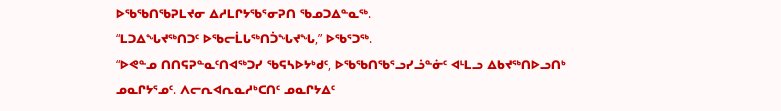ᐅᖃᖃᑎᖃᕈᒪᔪᓂ ᐃᓱᒪᒋᔭᖃᕐᓂᕈᑎ ᖃᓄᑐᐃᓐᓇᖅ.
“ᒪᑐᐃᖓᔪᖅᑎᑐᑦ ᐅᖃᓕᒫᒐᖅᑎᑑᖓᔪᖓ,” ᐅᖃᕐᑐᖅ.
“ᐅᕙᓐᓄ ᑎᑎᕋᕈᓐᓇᑦᑎᐊᖅᑐᓯ ᖃᕋᓴᐅᔭᒃᑯᑦ, ᐅᖃᖃᑎᖃᕐᓗᓯᓘᓐᓃᑦ ᐊᒻᒪᓗ ᐃᑲᔪᖅᑎᐅᓗᑎᒃ ᓄᓇᒋᔭᕐᓄᑦ. ᐱᓕᕆᐊᕆᓇᓱᒃᑕᑎᑦ ᓄᓇᒋᔭᐃᑦ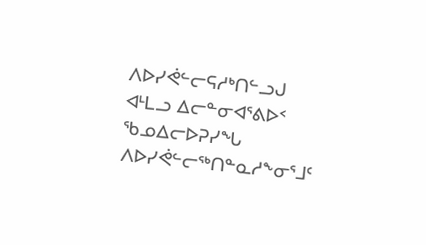ᐱᐅᓯᕚᓪᓕᕋᓱᒃᑎᓪᓗᒍ ᐊᒻᒪᓗ ᐃᓕᓐᓂᐊᕐᕕᐅᑉ ᖃᓄᐃᓕᐅᕈᓯᖓ ᐱᐅᓯᕚᓪᓕᖅᑎᓐᓇᓱᖕᓂᕐᒧᑦ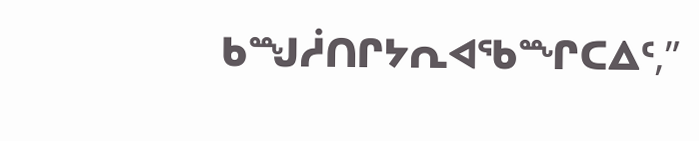ᑲᙳᓲᑎᒋᔭᕆᐊᖃᙱᑕᐃᑦ,”